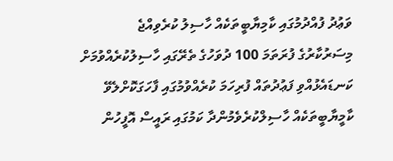ވަޢުދު ފުއްދުމުގައި ކާމިޔާބީތަކެއް ހާސިލު ކުރެވިއްޖެ
މިސަރުކާރުގެ ފުރަތަމަ 100 ދުވަހުގެ ތެރޭގައި ހާސިލުކުރެއްވުމަށް ކަނޑައެޅުއްވި ފަޢުދުތައް ފުރިހަމަ ކުރެއްވުމުގައި ފާހަގަކޮށްލެވޭ ކާމީޔާބީތަކެއް ހާސިލްކުރެވެމުންދާ ކަމުގައި ރައީސް އޮފީހުން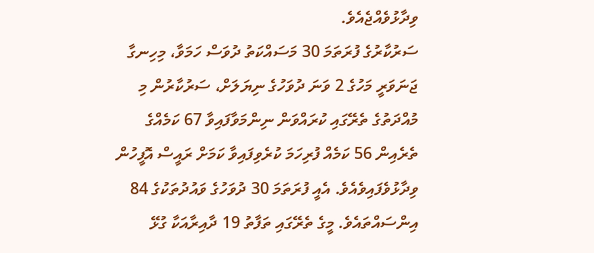ވިދާޅުވެއްޖެއެވެ.
ސަރުކާރުގެ ފުރަތަމަ 30 މަސައްކަތު ދުވަސް ހަމަވާ، މިހިނގާ ޖަނަވަރީ މަހުގެ 2 ވަނަ ދުވަހުގެ ނިޔަލަށް، ސަރުކާރުން މި މުއްދަތުގެ ތެރޭގައި ކުރައްވަން ނިންމަވާފައިވާ 67 ކަމެއްގެ ތެރެއިން 56 ކަމެއް ފުރިހަމަ ކުރެވިފައިވާ ކަމަށް ރައީސް އޮފީހުން ވިދާޅުވެފައިވެއެވެ. އެއީ ފުރަތަމަ 30 ދުވަހުގެ ވައުދުތަކުގެ 84 އިންސައްތައެވެ. މީގެ ތެރޭގައި ތަފާތު 19 ދާއިރާއަކާ ގުޅޭ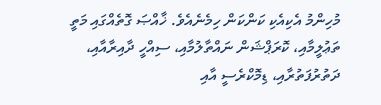މުހިންމު އެކިއެކި ކަންކަން ހިމެނެއެވެ. ޚާއްޞަ ގޮތެއްގައި މަތީ ތަޢުލީމާއި، ކޮރަޕްޝަން ނައްތާލުމާއި، ސިއްހީ ދާއިރާއާއި، ދަތުރުފަތުރާއި، ޑިމޮކްރެސީ އާއި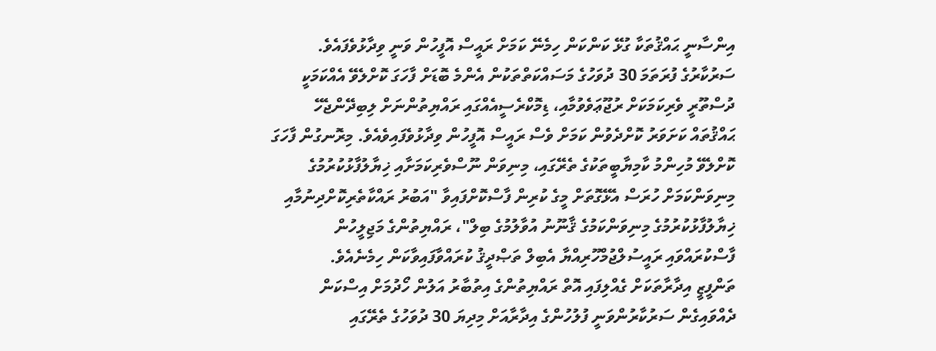އިންސާނީ ޙައްޤުތަކާ ގުޅޭ ކަންކަން ހިމެނޭ ކަމަށް ރައީސް އޮފީހުން ވަނީ ވިދާޅުވެފައެވެ.
ސަރުކާރުގެ ފުރަތަމަ 30 ދުވަހުގެ މަސައްކަތްތަކުން އެންމެ ބޮޑަށް ފާހަގަ ކޮށްލެވޭ އެއްކަމަކީ ދުސްތޫރީ ވެރިކަމަކަށް ރުޖޫޢަވެވުމާއި، ޑިމޮކްރެސީއެއްގައި ރައްޔިތުންނަށް ލިބިދޭންޖެހޭ ޙައްޤުތައް ކަށަވަރު ކޮށްދެވުން ކަމަށް ވެސް ރައީސް އޮފީހުން ވިދާޅުވެފައިވެއެވެ. މިރޮނގުން ފާހަގަ ކޮށްލެވޭ މުހިންމު ކާމިޔާބީތަކުގެ ތެރޭގައި، މިނިވަން ނޫސްވެރިކަމަށާއި ޚިޔާލުފާޅުކުރުމުގެ މިނިވަންކަމަށް ހުރަސް އެޅޭގޮތަށް މީގެ ކުރިން ފާސްކޮށްފައިވާ "އަބުރު ރައްކާތެރިކޮށްދިނުމާއި ޚިޔާލުފާޅުކުރުމުގެ މިނިވަންކަމުގެ ޤާނޫނު އުވާލުމުގެ ބިލް"، ރައްޔިތުންގެ މަޖިލީހުން ފާސްކުރައްވައި ރައީސުލްޖުމްހޫރިއްޔާ އެބިލް ތަޞްދީޤު ކުރައްވާފައިވާކަން ހިމެނެއެވެ.
ތަންފީޒީ އިދާރާތަކަށް ގެއްލިފައި އޮތް ރައްޔިތުންގެ އިތުބާރު އަލުން ހޯދުމަށް އިސްކަން ދެއްވައިގެން ސަރުކާރުންވަނީ ފުލުހުންގެ އިދާރާއަށް މިދިޔަ 30 ދުވަހުގެ ތެރޭގައި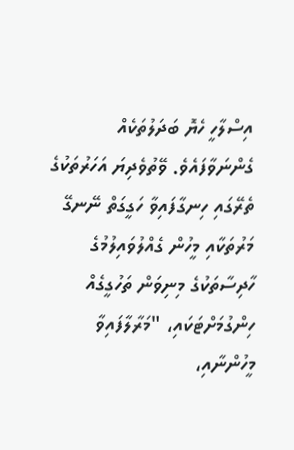އިސްލާހީ ހެޔޮ ބަދަލުތަކެއް ގެންނަވާފައެވެ. ވޭތުވެދިޔަ އަހަރުތަކުގެ ތެރޭގައި ހިނގާފައިވާ ހަގީގަތް ނޭނގޭ މަރުތަކާއި މީހުން ގެއްލުވައިލުމުގެ ހާދިސާތަކުގެ މިނިވަން ތަހުގީގެއް ހިންގުމަށްޓަކައި، "މަރާލާފައިވާ މީހުންނާއި،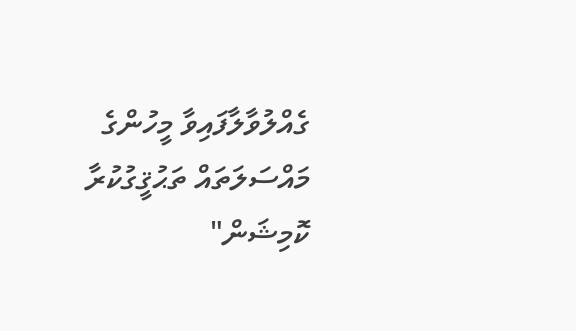ގެއްލުވާލާފައިވާ މީހުންގެ މައްސަލަތައް ތަޙުޤީގުކުރާ ކޮމިޝަން"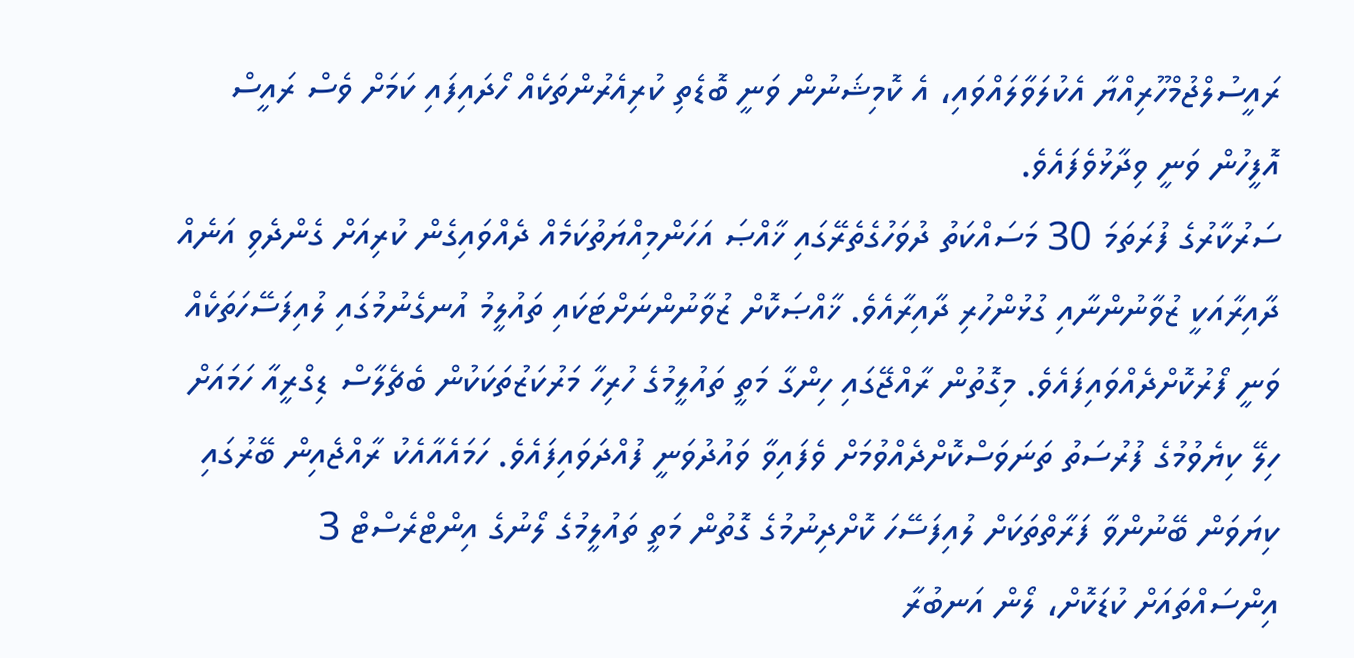ރައީސުލްޖުމްހޫރިއްޔާ އެކުލަވާލައްވައި، އެ ކޮމިޝަނުން ވަނީ ބޮޑެތި ކުރިއެރުންތަކެއް ހޯދައިފައި ކަމަށް ވެސް ރައީސް އޮފީހުން ވަނީ ވިދާޅުވެފައެވެ.
ސަރުކާރުގެ ފުރަތަމަ 30 މަސައްކަތު ދުވަހުގެތެރޭގައި ޚާއްޞަ އަހަންމިއްޔަތުކަމެއް ދެއްވައިގެން ކުރިއަށް ގެންދެވި އަނެއް ދާއިރާއަކީ ޒުވާނުންނާއި ގުޅުންހުރި ދާއިރާއެވެ. ޚާއްޞަކޮށް ޒުވާނުންނަށްޓަކައި ތައުލީމު އުނގެނުމުގައި ލުއިފަސޭހަތަކެއް ވަނީ ފޯރުކޮށްދެއްވައިފައެވެ. މިގޮތުން ރާއްޖޭގައި ހިންގާ މަތީ ތައުލީމުގެ ހުރިހާ މަރުކަޒުތަކަކުން ބެޗެލާސް ޑިގްރީއާ ހަމައަށް ހިލޭ ކިޔެވުމުގެ ފުރުސަތު ތަނަވަސްކޮށްދެއްވުމަށް ވެފައިވާ ވައުދުވަނީ ފުއްދަވައިފައެވެ. ހަމައެއާއެކު ރާއްޖެއިން ބޭރުގައި ކިޔަވަން ބޭނުންވާ ފަރާތްތަކަށް ލުއިފަސޭހަ ކޮށްދިނުމުގެ ގޮތުން މަތީ ތައުލީމުގެ ލޯނުގެ އިންޓްރެސްޓް 3 އިންސައްތައަށް ކުޑަކޮށް، ލޯން އަނބުރާ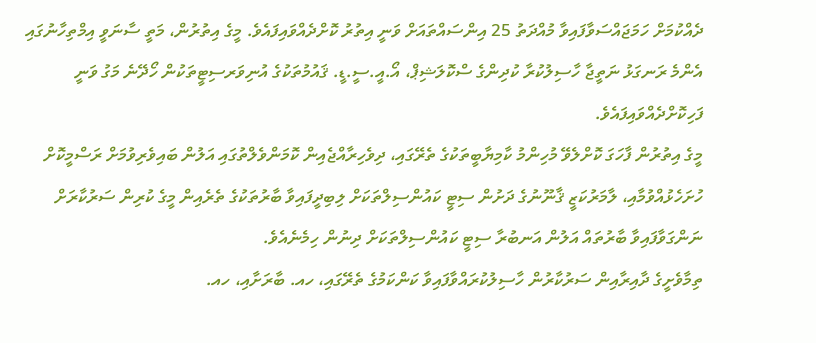ދެއްކުމަށް ހަމަޖައްސަވާފައިވާ މުއްދަތު 25 އިންސައްތައަށް ވަނީ އިތުރު ކޮށްދެއްވައިފައެވެ. މީގެ އިތުރުން، މަތީ ސާނަވީ އިމްތިހާނުގައި އެންމެ ރަނގަޅު ނަތީޖާ ހާސިލުކުރާ ކުދިންގެ ސްކޮލަޝިޕް، އޯ.އީ.ސީ.ޑީ. ޤައުމުތަކުގެ އުނިވަރސިޓީތަކުން ހޯދޭނެ މަގު ވަނީ ފަހިކޮށްދެއްވައިފައެވެ.
މީގެ އިތުރުން ފާހަގަ ކޮށްލެވޭ މުހިންމު ކާމިޔާބީތަކުގެ ތެރޭގައި، ދިވެހިރާއްޖެއިން ކޮމަންވެލްތުގައި އަލުން ބައިވެރިވުމަށް ރަސްމީކޮށް ހުށަހެޅުއްވުމާއި، ލާމަރުކަޒީ ޤާނޫނުގެ ދަށުން ސިޓީ ކައުންސިލްތަކަށް ލިބިދީފައިވާ ބާރުތަކުގެ ތެރެއިން މީގެ ކުރިން ސަރުކާރަށް ނަންގަވާފައިވާ ބާރުތައް އަލުން އަނބުރާ ސިޓީ ކައުންސިލްތަކަށް ދިނުން ހިމެނެއެވެ.
ތިމާވެށީގެ ދާއިރާއިން ސަރުކާރުން ހާސިލުކުރައްވާފައިވާ ކަންކަމުގެ ތެރޭގައި، ހއ. ބާރަށާއި، ހއ.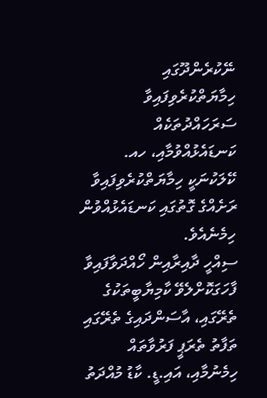ނޭކުރެންދޫގައި ހިމާޔަތްކުރެވިފައިވާ ސަރަހައްދުތަކެއް ކަނޑައެޅުއްވުމާއި، ހއ. ކޭލަކުނަކީ ހިމާޔަތްކުރެވިފައިވާ ރަށެއްގެ ގޮތުގައި ކަނޑައެޅުއްވުން ހިމެނެއެވެ.
ސިއްހީ ދާއިރާއިން ހޯއްދަވާފައިވާ ފާހަގަކޮށްލެވޭ ކާމިޔާބީތަކުގެ ތެރޭގައި، އާސަންދައިގެ ތެރޭގައި ތަފާތު ތެރަޕީ ފަރުވާތައް ހިމެނުމާއި، އައި.ޑީ. ކާޑު މުއްދަތު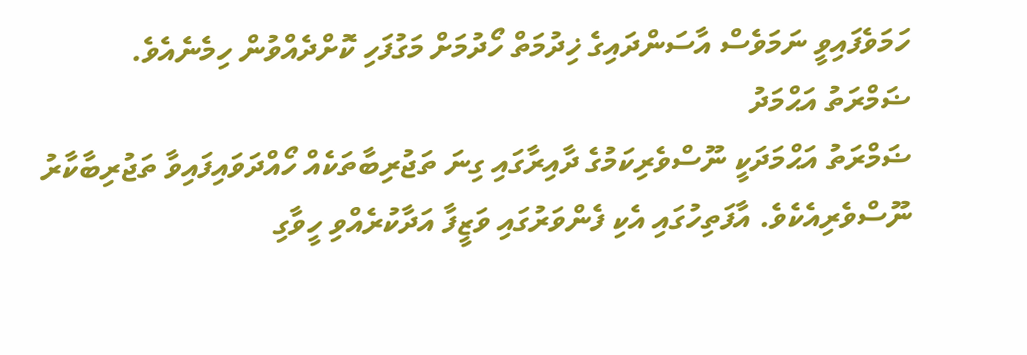ހަމަވެފައިވީ ނަމަވެސް އާސަންދައިގެ ޚިދުމަތް ހޯދުމަށް މަގުފަހި ކޮށްދެއްވުން ހިމެނެއެވެ.
ޟަމްރަތު އަޙްމަދު
ޟަމްރަތު އަޙްމަދަކީ ނޫސްވެރިކަމުގެ ދާއިރާގައި ގިނަ ތަޖުރިބާތަކެއް ހޯއްދަވައިފައިވާ ތަޖުރިބާކާރު ނޫސްވެރިއެކެވެ. އާފަތިހުގައި އެކި ފެންވަރުގައި ވަޒީފާ އަދާކުރެއްވި ހީވާގި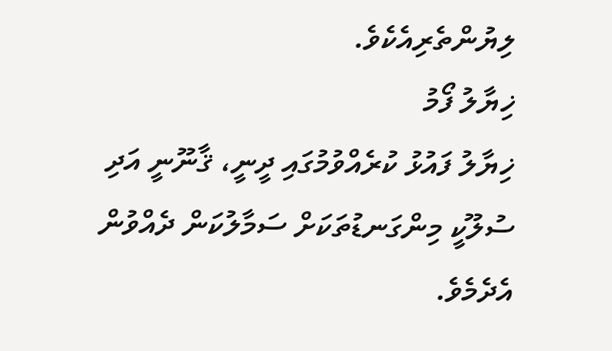ލިޔުންތެރިއެކެވެ.
ޚިޔާލު ފޯމު
ޚިޔާލު ފައުޅު ކުރެއްވުމުގައި ދީނީ، ޤާނޫނީ އަދި ސުލޫކީ މިންގަނޑުތަކަށް ސަމާލުކަން ދެއްވުން އެދެމެވެ.